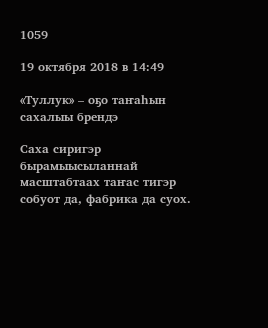1059

19 октября 2018 в 14:49

«Туллук» – оҕо таҥаһын сахалыы брендэ

Саха сиригэр бырамыысыланнай масштабтаах таҥас тигэр собуот да, фабрика да суох.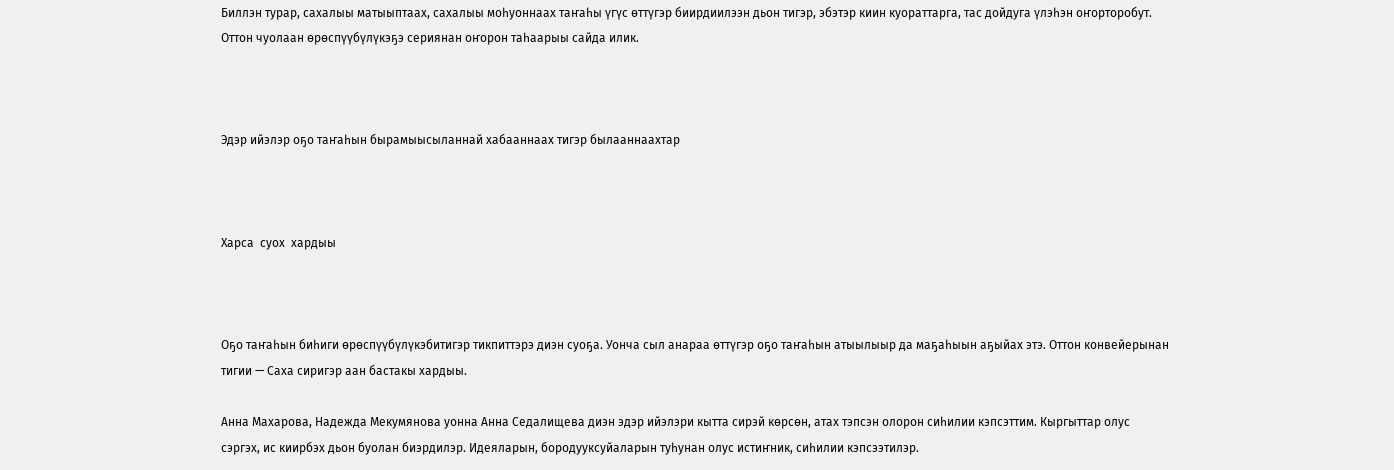Биллэн турар, сахалыы матыыптаах, сахалыы моһуоннаах таҥаһы үгүс өттүгэр биирдиилээн дьон тигэр, эбэтэр киин куораттарга, тас дойдуга үлэһэн оҥорторобут. Оттон чуолаан өрөспүүбүлүкэҕэ сериянан оҥорон таһаарыы сайда илик.



Эдэр ийэлэр оҕо таҥаһын бырамыысыланнай хабааннаах тигэр былааннаахтар



Харса  суох  хардыы



Оҕо таҥаһын биһиги өрөспүүбүлүкэбитигэр тикпиттэрэ диэн суоҕа. Уонча сыл анараа өттүгэр оҕо таҥаһын атыылыыр да маҕаһыын аҕыйах этэ. Оттон конвейерынан тигии — Саха сиригэр аан бастакы хардыы.

Анна Махарова, Надежда Мекумянова уонна Анна Седалищева диэн эдэр ийэлэри кытта сирэй көрсөн, атах тэпсэн олорон сиһилии кэпсэттим. Кыргыттар олус сэргэх, ис киирбэх дьон буолан биэрдилэр. Идеяларын, бородууксуйаларын туһунан олус истиҥник, сиһилии кэпсээтилэр.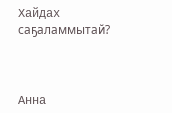Хайдах  саҕаламмытай?



Анна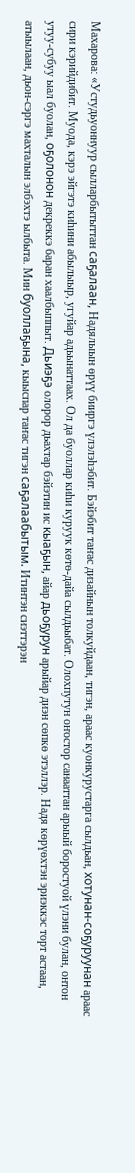Махарова: «Устудьуоннуур сылларбытыттан саҕалаан, Надялыын өрүү бииргэ үлэлэһэбит. Бэйэбит таҥас дизайнын толкуйдаан, тигэн, араас куонкурустарга сылдьан, хотунан-соҕуруунан араас сири кэрийдибит. Муода, кэрэ эйгэтэ киһини абылыыр, угуйар адьынаттаах. Ол да буоллар киһи куруук көтө-дайа сылдьыбат. Олохпутун оҥостор санааттан арыый боростуой үлэни булан, онтон утуу-субуу ыал буолан, оҕолонон декреккэ баран хаалбыппыт. Дьиэҕэ олорор дьахтар бэйэтин ис кыаҕын, айар дьоҕурун арыйар диэн сөпкө этэллэр. Надя көрүөхтэн эриэккэс торт астаан, атыылаан, дьон-сэргэ махталын элбэхтэ ылбыта. Мин буоллаҕына, кыыспар таҥас тигэн саҕалаабытым. Итинтэн сиэттэрэн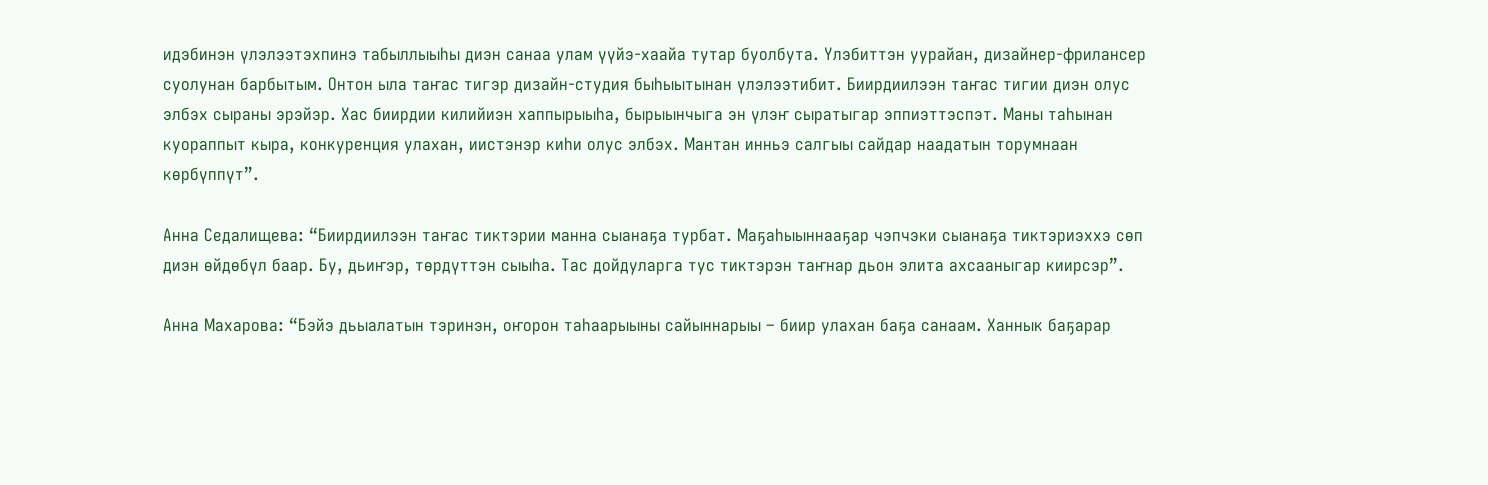идэбинэн үлэлээтэхпинэ табыллыыһы диэн санаа улам үүйэ-хаайа тутар буолбута. Үлэбиттэн уурайан, дизайнер-фрилансер суолунан барбытым. Онтон ыла таҥас тигэр дизайн-студия быһыытынан үлэлээтибит. Биирдиилээн таҥас тигии диэн олус элбэх сыраны эрэйэр. Хас биирдии килийиэн хаппырыыһа, бырыынчыга эн үлэҥ сыратыгар эппиэттэспэт. Маны таһынан куораппыт кыра, конкуренция улахан, иистэнэр киһи олус элбэх. Мантан инньэ салгыы сайдар наадатын торумнаан көрбүппүт”.

Анна Седалищева: “Биирдиилээн таҥас тиктэрии манна сыанаҕа турбат. Маҕаһыыннааҕар чэпчэки сыанаҕа тиктэриэххэ сөп диэн өйдөбүл баар. Бу, дьиҥэр, төрдүттэн сыыһа. Тас дойдуларга тус тиктэрэн таҥнар дьон элита ахсааныгар киирсэр”.

Анна Махарова: “Бэйэ дьыалатын тэринэн, оҥорон таһаарыыны сайыннарыы – биир улахан баҕа санаам. Ханнык баҕарар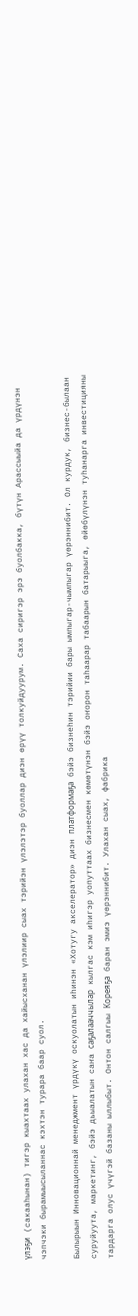үлэҕи (сакааһынан) тигэр кыахтаах улахан хас да хайысханан үлэлиир сыах тэрийэн үлэлэтэр буоллар диэн өрүү толкуйдуурум. Саха сиригэр эрэ буолбакка, бүтүн Арассыыйа да үрдүнэн чэпчэки бырамыысыланнас кэхтэн турара баар суол.

Былырыын Инновационнай менеджмент үрдүкү оскуолатын иһинэн «Хотугу акселератор» диэн платформаҕа бэйэ бизнеһин тэрийии бары ымпыгар-чымпыгар үөрэннибит. Ол курдук, бизнес-былаан суруйуута, маркетинг, бэйэ дьыалатын саҥа саҕалааччылар кылгас кэм иһигэр уопуттаах бизнесмен көмөтүнэн бэйэ оҥорон таһаарар табаарын батарыыга, өйөбүлүнэн туһанарга инвестицияны тардарга олус үчүгэй базаны ыллыбыт. Онтон салгыы Кореяҕа баран эмиэ үөрэннибит. Улахан сыах, фабрика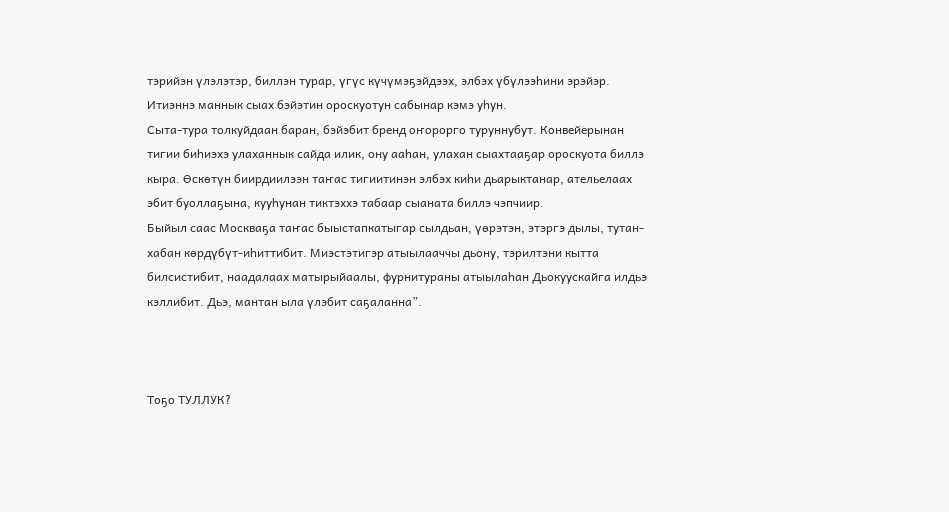тэрийэн үлэлэтэр, биллэн турар, үгүс күчүмэҕэйдээх, элбэх үбүлээһини эрэйэр. Итиэннэ маннык сыах бэйэтин ороскуотун сабынар кэмэ уһун.
Сыта-тура толкуйдаан баран, бэйэбит бренд оҥорорго туруннубут. Конвейерынан тигии биһиэхэ улаханнык сайда илик, ону ааһан, улахан сыахтааҕар ороскуота биллэ кыра. Өскөтүн биирдиилээн таҥас тигиитинэн элбэх киһи дьарыктанар, ательелаах эбит буоллаҕына, кууһунан тиктэххэ табаар сыаната биллэ чэпчиир.
Быйыл саас Москваҕа таҥас быыстапкатыгар сылдьан, үөрэтэн, этэргэ дылы, тутан-хабан көрдүбүт-иһиттибит. Миэстэтигэр атыылааччы дьону, тэрилтэни кытта билсистибит, наадалаах матырыйаалы, фурнитураны атыылаһан Дьокуускайга илдьэ кэллибит. Дьэ, мантан ыла үлэбит саҕаланна”.



Тоҕо ТУЛЛУК?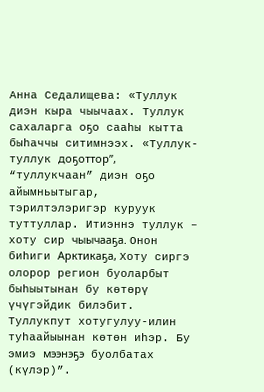Анна Седалищева: «Туллук диэн кыра чыычаах. Туллук сахаларга оҕо сааһы кытта быһаччы ситимнээх. «Туллук-туллук доҕоттор”, “туллукчаан” диэн оҕо айымньытыгар, тэрилтэлэригэр куруук туттуллар. Итиэннэ туллук – хоту сир чыычааҕа. Онон биһиги Арктикаҕа, Хоту сиргэ олорор регион буоларбыт быһыытынан бу көтөрү үчүгэйдик билэбит. Туллукпут хотугулуу-илин туһаайыынан көтөн иһэр. Бу эмиэ мээнэҕэ буолбатах (күлэр)”.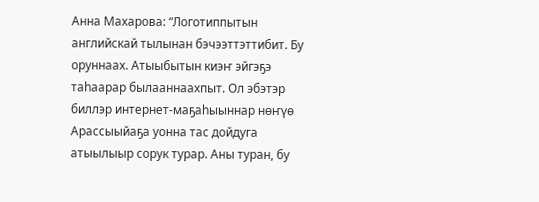Анна Махарова: “Логотиппытын английскай тылынан бэчээттэттибит. Бу оруннаах. Атыыбытын киэҥ эйгэҕэ таһаарар былааннаахпыт. Ол эбэтэр биллэр интернет-маҕаһыыннар нөҥүө Арассыыйаҕа уонна тас дойдуга атыылыыр сорук турар. Аны туран, бу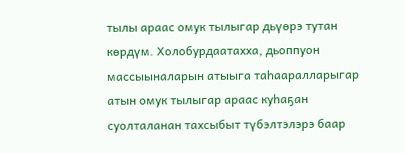тылы араас омук тылыгар дьүөрэ тутан көрдүм. Холобурдаатахха, дьоппуон массыыналарын атыыга таһааралларыгар атын омук тылыгар араас куһаҕан суолталанан тахсыбыт түбэлтэлэрэ баар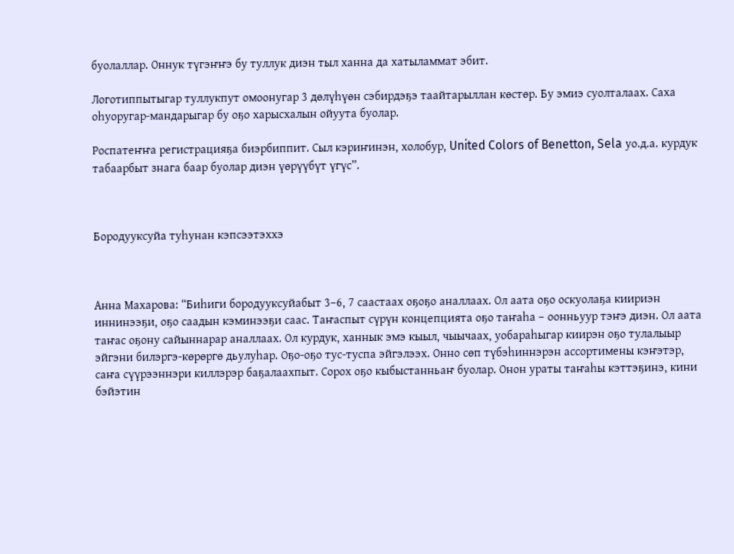буолаллар. Оннук түгэҥҥэ бу туллук диэн тыл ханна да хатыламмат эбит.

Логотиппытыгар туллукпут омоонугар 3 дөлүһүөн сэбирдэҕэ таайтарыллан көстөр. Бу эмиэ суолталаах. Саха оһуоругар-мандарыгар бу оҕо харысхалын ойуута буолар.

Роспатеҥҥа регистрацияҕа биэрбиппит. Сыл кэриҥинэн, холобур, United Colors of Benetton, Sela уо.д.а. курдук табаарбыт знага баар буолар диэн үөрүүбүт үгүс”.



Бородууксуйа туһунан кэпсээтэххэ



Анна Махарова: “Биһиги бородууксуйабыт 3–6, 7 саастаах оҕоҕо аналлаах. Ол аата оҕо оскуолаҕа киириэн иннинээҕи, оҕо саадын кэминээҕи саас. Таҥаспыт сүрүн концепцията оҕо таҥаһа – оонньуур тэҥэ диэн. Ол аата таҥас оҕону сайыннарар аналлаах. Ол курдук, ханнык эмэ кыыл, чыычаах, уобараһыгар киирэн оҕо тулалыыр эйгэни билэргэ-көрөргө дьулуһар. Оҕо-оҕо тус-туспа эйгэлээх. Онно сөп түбэһиннэрэн ассортимены кэҥэтэр, саҥа сүүрээннэри киллэрэр баҕалаахпыт. Сорох оҕо кыбыстанньаҥ буолар. Онон ураты таҥаһы кэттэҕинэ, кини бэйэтин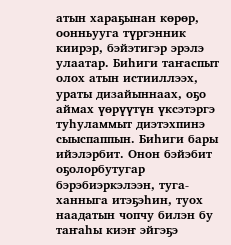атын хараҕынан көрөр, оонньууга түргэнник киирэр, бэйэтигэр эрэлэ улаатар. Биһиги таҥаспыт олох атын истииллээх, ураты дизайыннаах, оҕо аймах үөрүүтүн үксэтэргэ туһуламмыт диэтэхпинэ сыыспаппын. Биһиги бары ийэлэрбит. Онон бэйэбит оҕолорбутугар бэрэбиэркэлээн, туга-ханныга итэҕэһин, туох наадатын чопчу билэн бу таҥаһы киэҥ эйгэҕэ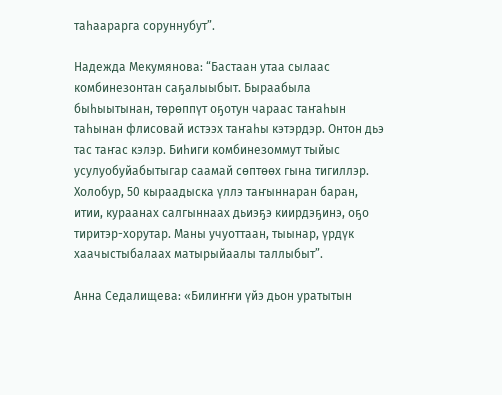таһаарарга соруннубут”.

Надежда Мекумянова: “Бастаан утаа сылаас комбинезонтан саҕалыыбыт. Быраабыла быһыытынан, төрөппүт оҕотун чараас таҥаһын таһынан флисовай истээх таҥаһы кэтэрдэр. Онтон дьэ тас таҥас кэлэр. Биһиги комбинезоммут тыйыс усулуобуйабытыгар саамай сөптөөх гына тигиллэр. Холобур, 50 кыраадыска үллэ таҥыннаран баран, итии, кураанах салгыннаах дьиэҕэ киирдэҕинэ, оҕо тиритэр-хорутар. Маны учуоттаан, тыынар, үрдүк хаачыстыбалаах матырыйаалы таллыбыт”.

Анна Седалищева: «Билиҥҥи үйэ дьон уратытын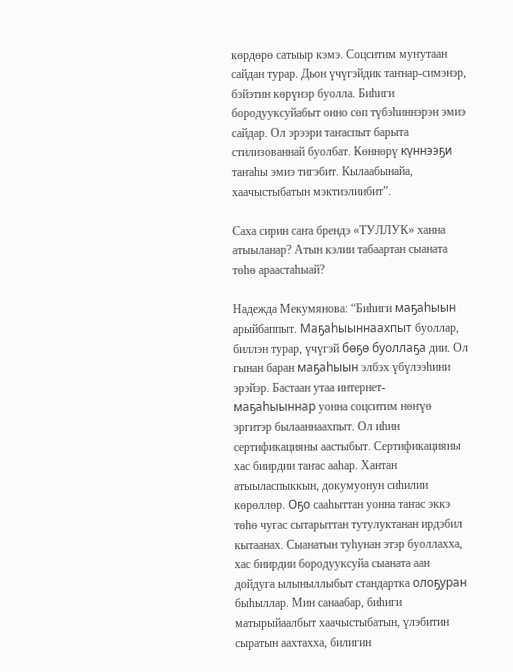көрдөрө сатыыр кэмэ. Соцситим муҥутаан сайдан турар. Дьон үчүгэйдик таҥнар-симэнэр, бэйэтин көрүнэр буолла. Биһиги бородууксуйабыт онно сөп түбэһиннэрэн эмиэ сайдар. Ол эрээри таҥаспыт барыта стилизованнай буолбат. Көннөрү күннээҕи таҥаһы эмиэ тигэбит. Кылаабынайа, хаачыстыбатын мэктиэлиибит”.

Саха сирин саҥа брендэ «ТУЛЛУК» ханна атыыланар? Атын кэлии табаартан сыаната төһө араастаһыай?

Надежда Мекумянова: “Биһиги маҕаһыын арыйбаппыт. Маҕаһыыннаахпыт буоллар, биллэн турар, үчүгэй бөҕө буоллаҕа дии. Ол гынан баран маҕаһыын элбэх үбүлээһини эрэйэр. Бастаан утаа интернет-маҕаһыыннар уонна соцситим нөҥүө эргитэр былааннаахпыт. Ол иһин сертификацияны аастыбыт. Сертификацияны хас биирдии таҥас ааһар. Хантан атыыласпыккын, докумуонун сиһилии көрөллөр. Оҕо сааһыттан уонна таҥас эккэ төһө чугас сытарыттан тутулуктанан ирдэбил кытаанах. Сыанатын туһунан этэр буоллахха, хас биирдии бородууксуйа сыаната аан дойдуга ылыныллыбыт стандартка олоҕуран быһыллар. Мин санаабар, биһиги матырыйаалбыт хаачыстыбатын, үлэбитин сыратын аахтахха, билигин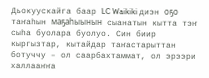Дьокуускайга баар LC Waikiki диэн оҕо таҥаһын маҕаһыынын сыанатын кытта тэҥ сыһа буолара буолуо. Син биир кыргызтар, кытайдар таҥастарыттан ботуччу – ол саарбахтаммат, ол эрээри халлааҥҥа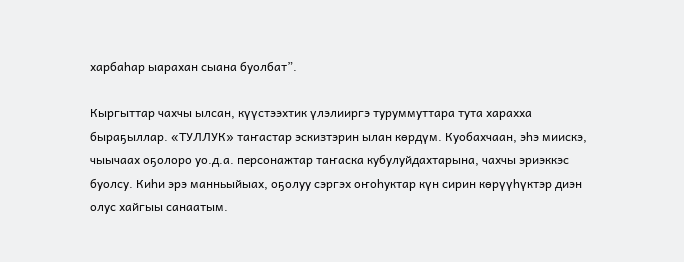харбаһар ыарахан сыана буолбат”.

Кыргыттар чахчы ылсан, күүстээхтик үлэлииргэ туруммуттара тута харахха быраҕыллар. «ТУЛЛУК» таҥастар эскизтэрин ылан көрдүм. Куобахчаан, эһэ миискэ, чыычаах оҕолоро уо.д.а. персонажтар таҥаска кубулуйдахтарына, чахчы эриэккэс буолсу. Киһи эрэ манньыйыах, оҕолуу сэргэх оҥоһуктар күн сирин көрүүһүктэр диэн олус хайгыы санаатым.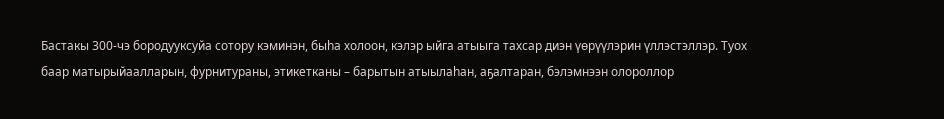Бастакы 300-чэ бородууксуйа сотору кэминэн, быһа холоон, кэлэр ыйга атыыга тахсар диэн үөрүүлэрин үллэстэллэр. Туох баар матырыйаалларын, фурнитураны, этикетканы – барытын атыылаһан, аҕалтаран, бэлэмнээн олороллор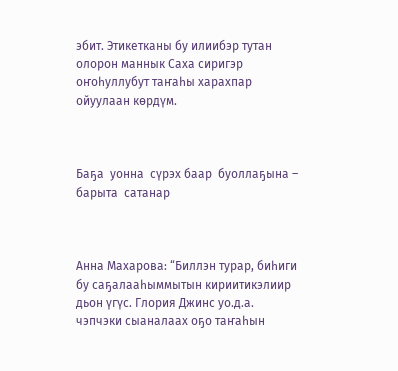эбит. Этикетканы бу илиибэр тутан олорон маннык Саха сиригэр оҥоһуллубут таҥаһы харахпар ойуулаан көрдүм.



Баҕа  уонна  сүрэх баар  буоллаҕына – барыта  сатанар



Анна Махарова: “Биллэн турар, биһиги бу саҕалааһыммытын кириитикэлиир дьон үгүс. Глория Джинс уо.д.а. чэпчэки сыаналаах оҕо таҥаһын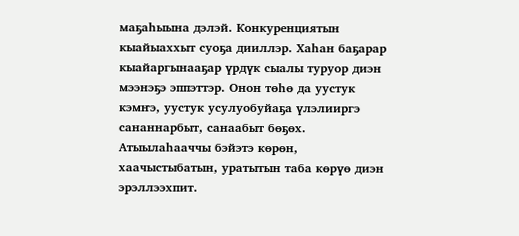маҕаһыына дэлэй. Конкуренциятын кыайыаххыт суоҕа дииллэр. Хаһан баҕарар кыайаргынааҕар үрдүк сыалы туруор диэн мээнэҕэ эппэттэр. Онон төһө да уустук кэмҥэ, уустук усулуобуйаҕа үлэлииргэ сананнарбыт, санаабыт бөҕөх. Атыылаһааччы бэйэтэ көрөн, хаачыстыбатын, уратытын таба көрүө диэн эрэллээхпит.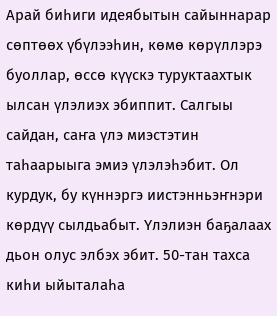Арай биһиги идеябытын сайыннарар сөптөөх үбүлээһин, көмө көрүллэрэ буоллар, өссө күүскэ туруктаахтык ылсан үлэлиэх эбиппит. Салгыы сайдан, саҥа үлэ миэстэтин таһаарыыга эмиэ үлэлэһэбит. Ол курдук, бу күннэргэ иистэнньэҥнэри көрдүү сылдьабыт. Үлэлиэн баҕалаах дьон олус элбэх эбит. 50-тан тахса киһи ыйыталаһа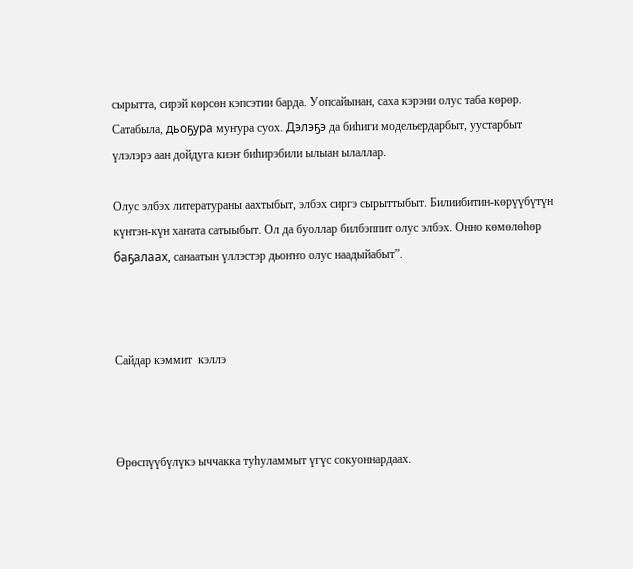сырытта, сирэй көрсөн кэпсэтии барда. Уопсайынан, саха кэрэни олус таба көрөр. Сатабыла, дьоҕура муҥура суох. Дэлэҕэ да биһиги модельердарбыт, уустарбыт үлэлэрэ аан дойдуга киэҥ биһирэбили ылыан ылаллар.

Олус элбэх литератураны аахтыбыт, элбэх сиргэ сырыттыбыт. Билиибитин-көрүүбүтүн күнтэн-күн хаҥата сатыыбыт. Ол да буоллар билбэппит олус элбэх. Онно көмөлөһөр баҕалаах, санаатын үллэстэр дьоҥҥо олус наадыйабыт”.



Сайдар кэммит  кэллэ



Өрөспүүбүлүкэ ыччакка туһуламмыт үгүс сокуоннардаах.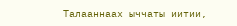Талааннаах ыччаты иитии,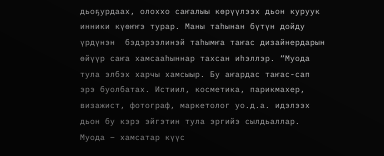дьоҕурдаах, олоххо саҥалыы көрүүлээх дьон куруук инники күөҥҥэ турар. Маны таһынан бүтүн дойду үрдүнэн  бэдэрээлинэй таһымҥа таҥас дизайнердарын өйүүр саҥа хамсааһыннар тахсан иһэллэр. “Муода тула элбэх харчы хамсыыр. Бу аҥардас таҥас-сап эрэ буолбатах. Истиил, косметика, парикмахер, визажист, фотограф, маркетолог уо.д.а. идэлээх дьон бу кэрэ эйгэтин тула эргийэ сылдьаллар. Муода – хамсатар күүс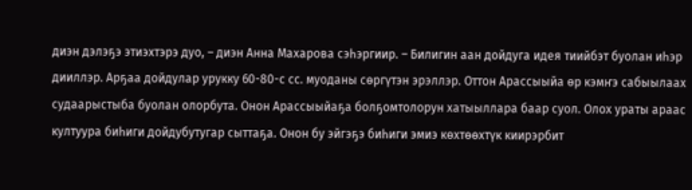диэн дэлэҕэ этиэхтэрэ дуо, – диэн Анна Махарова сэһэргиир. – Билигин аан дойдуга идея тиийбэт буолан иһэр дииллэр. Арҕаа дойдулар урукку 60-80-с сс. муоданы сөргүтэн эрэллэр. Оттон Арассыыйа өр кэмҥэ сабыылаах судаарыстыба буолан олорбута. Онон Арассыыйаҕа болҕомтолорун хатыыллара баар суол. Олох ураты араас култуура биһиги дойдубутугар сыттаҕа. Онон бу эйгэҕэ биһиги эмиэ көхтөөхтүк киирэрбит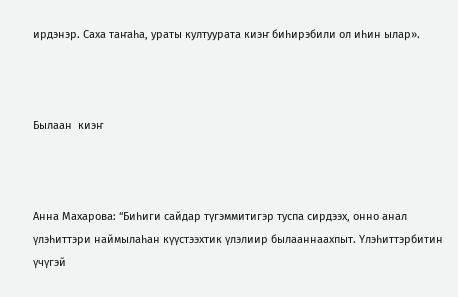ирдэнэр. Саха таҥаһа, ураты култуурата киэҥ биһирэбили ол иһин ылар».



Былаан  киэҥ



Анна Махарова: “Биһиги сайдар түгэммитигэр туспа сирдээх, онно анал үлэһиттэри наймылаһан күүстээхтик үлэлиир былааннаахпыт. Үлэһиттэрбитин үчүгэй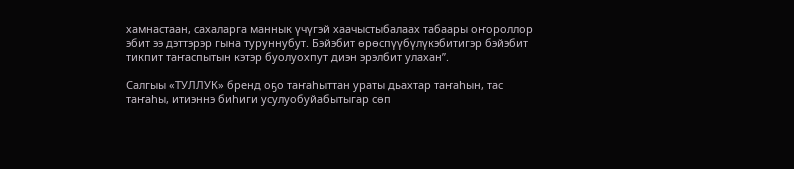хамнастаан, сахаларга маннык үчүгэй хаачыстыбалаах табаары оҥороллор эбит ээ дэттэрэр гына туруннубут. Бэйэбит өрөспүүбүлүкэбитигэр бэйэбит тикпит таҥаспытын кэтэр буолуохпут диэн эрэлбит улахан”.

Салгыы «ТУЛЛУК» бренд оҕо таҥаһыттан ураты дьахтар таҥаһын, тас таҥаһы, итиэннэ биһиги усулуобуйабытыгар сөп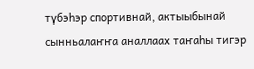түбэһэр спортивнай, актыыбынай сынньалаҥҥа аналлаах таҥаһы тигэр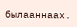былааннаах.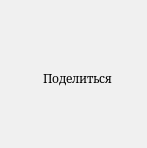Поделиться